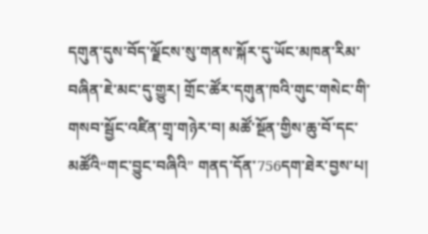དགུན་དུས་བོད་ལྗོངས་སུ་གནས་སྐོར་དུ་ཡོང་མཁན་རིམ་བཞིན་ཇེ་མང་དུ་གྱུར། གྲོང་ཚོར་དགུན་ཁའི་གུང་གསེང་གི་གསབ་སྦྱོང་འཛིན་གྲྭ་གཉེར་བ། མཚོ་སྔོན་གྱིས་ཆུ་བོ་དང་མཚོའི“གང་བྱུང་བཞིའི” གནད་དོན་756དག་ཐེར་བྱས་པ།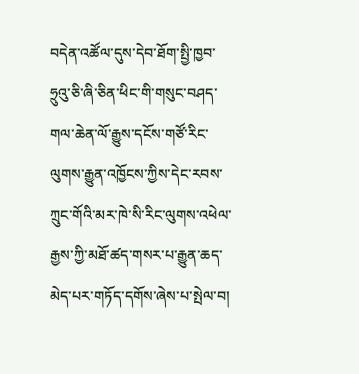བདེན་འཚོལ་དུས་དེབ་ཐོག་སྤྱི་ཁྱབ་ཧྲུའུ་ཅི་ཞི་ཅིན་ཕིང་གི་གསུང་བཤད་གལ་ཆེན་ལོ་རྒྱུས་དངོས་གཙོ་རིང་ལུགས་རྒྱུན་འཁྱོངས་ཀྱིས་དེང་རབས་ཀྲུང་གོའི་མར་ཁེ་སི་རིང་ལུགས་འཕེལ་རྒྱས་ཀྱི་མཐོ་ཚད་གསར་པ་རྒྱུན་ཆད་མེད་པར་གཏོད་དགོས་ཞེས་པ་སྤེལ་བ།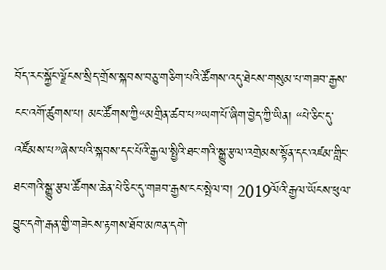བོད་རང་སྐྱོང་ལྗོངས་སྲིད་གྲོས་སྐབས་བཅུ་གཅིག་པའི་ཚོགས་འདུ་ཐེངས་གསུམ་པ་གཟབ་རྒྱས་ངང་འགོ་ཚུགས་པ། མང་ཚོགས་ཀྱི“མགྲིན་ཚབ་པ”ཡག་པོ་ཞིག་བྱེད་ཀྱི་ཡིན། “པེ་ཅིང་དུ་འཛོམས་པ”ཞེས་པའི་སྐབས་དང་པོའི་རྒྱལ་སྤྱིའི་ཐང་གའི་སྒྱུ་རྩལ་འགྲེམས་སྟོན་དང་འཛམ་གླིང་ཐང་གའི་སྒྱུ་རྩལ་ཚོགས་ཆེན་པེ་ཅིང་དུ་གཟབ་རྒྱས་ངང་སྤེལ་བ། 2019ལོའི་རྒྱལ་ཡོངས་ཕུལ་བྱུང་དགེ་རྒན་གྱི་གཟེངས་རྟགས་ཐོབ་མཁན་དགེ་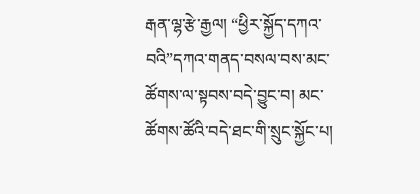རྒན་ལྷ་རྩེ་རྒྱལ། “ཕྱིར་སྐྱོད་དཀའ་བའི”དཀའ་གནད་བསལ་བས་མང་ཚོགས་ལ་སྟབས་བདེ་བྱུང་བ། མང་ཚོགས་ཚོའི་བདེ་ཐང་གི་སྲུང་སྐྱོང་པ།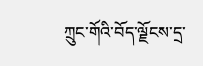ཀྲུང་གོའི་བོད་ལྗོངས་དྲ་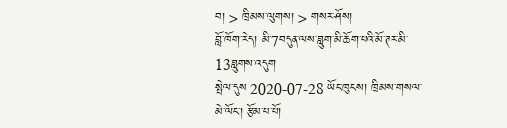བ། > ཁྲིམས་ལུགས། > གསར་ཤོས།
བློ་ཁོག་རེད། མི་7བདུན་ལས་བླུག་མི་ཆོག་པའི་མོ་ཊར་མི་13བླུགས་འདུག
སྤེལ་དུས 2020-07-28 ཡོང་ཁུངས། ཁྲིམས་གསལ་མེ་ལོང་། རྩོམ་པ་པོ།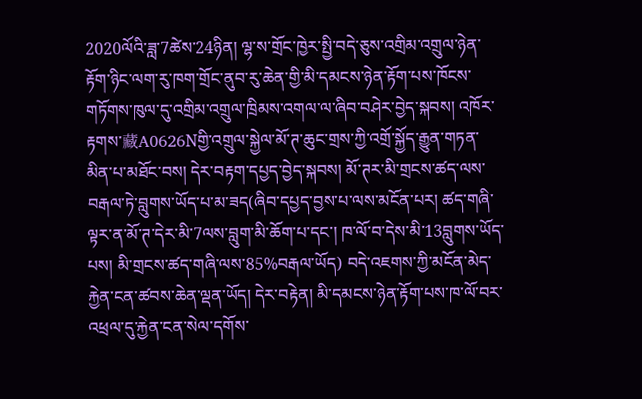2020ལོའི་ཟླ་7ཚེས་24ཉིན། ལྷ་ས་གྲོང་ཁྱེར་སྤྱི་བདེ་ཅུས་འགྲིམ་འགྲུལ་ཉེན་རྟོག་ཉིང་ལག་རུ་ཁག་གྲོང་ནུབ་རུ་ཆེན་གྱི་མི་དམངས་ཉེན་རྟོག་པས་ཁོངས་གཏོགས་ཁུལ་དུ་འགྲིམ་འགྲུལ་ཁྲིམས་འགལ་ལ་ཞིབ་བཤེར་བྱེད་སྐབས། འཁོར་རྟགས་藏A0626Nགྱི་འགྲུལ་སྐྱེལ་མོ་ཊ་ཆུང་གྲས་ཀྱི་འགྲོ་སྐྱོད་རྒྱུན་གཏན་མིན་པ་མཐོང་བས། དེར་བརྟག་དཔྱད་བྱེད་སྐབས། མོ་ཊར་མི་གྲངས་ཚད་ལས་བརྒལ་ཏེ་བླུགས་ཡོད་པ་མ་ཟད(ཞིབ་དཔྱད་བྱས་པ་ལས་མངོན་པར། ཚད་གཞི་ལྟར་ན་མོ་ཊ་དེར་མི་7ལས་བླུག་མི་ཆོག་པ་དང་། ཁ་ལོ་བ་དེས་མི་13བླུགས་ཡོད་པས། མི་གྲངས་ཚད་གཞི་ལས་85%བརྒལ་ཡོད) བདེ་འཇགས་ཀྱི་མངོན་མེད་རྐྱེན་ངན་ཚབས་ཆེན་ལྡན་ཡོད། དེར་བརྟེན། མི་དམངས་ཉེན་རྟོག་པས་ཁ་ལོ་བར་འཕྲལ་དུ་རྐྱེན་ངན་སེལ་དགོས་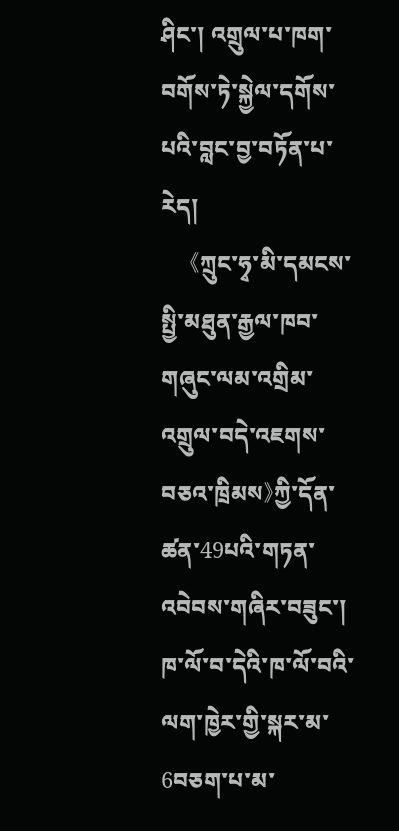ཤིང་། འགྲུལ་པ་ཁག་བགོས་ཏེ་སྐྱེལ་དགོས་པའི་བླང་བྱ་བཏོན་པ་རེད།
    《ཀྲུང་ཧྭ་མི་དམངས་སྤྱི་མཐུན་རྒྱལ་ཁབ་གཞུང་ལམ་འགྲིམ་འགྲུལ་བདེ་འཇགས་བཅའ་ཁྲིམས》ཀྱི་དོན་ཚན་49པའི་གཏན་འབེབས་གཞིར་བཟུང་། ཁ་ལོ་བ་དེའི་ཁ་ལོ་བའི་ལག་ཁྱེར་གྱི་སྐར་མ་6བཅག་པ་མ་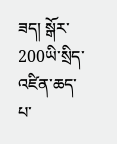ཟད། སྒོར་200ཡི་སྲིད་འཛིན་ཆད་པ་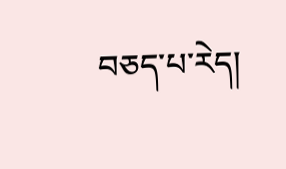བཅད་པ་རེད།